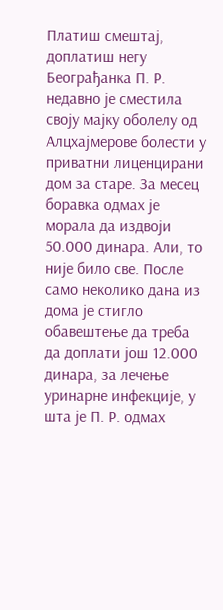Платиш смештај, доплатиш негу
Београђанка П. Р. недавно је сместила своју мајку оболелу од Алцхајмерове болести у приватни лиценцирани дом за старе. За месец боравка одмах је морала да издвоји 50.000 динара. Али, то није било све. После само неколико дана из дома је стигло обавештење да треба да доплати још 12.000 динара, за лечење уринарне инфекције, у шта је П. Р. одмах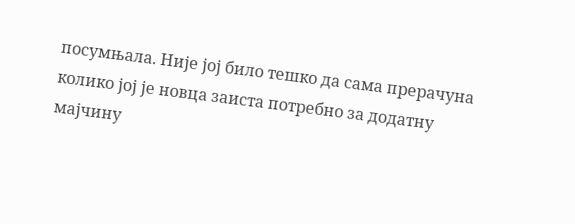посумњала. Није јој било тешко да сама прерачуна колико јој је новца заиста потребно за додатну мајчину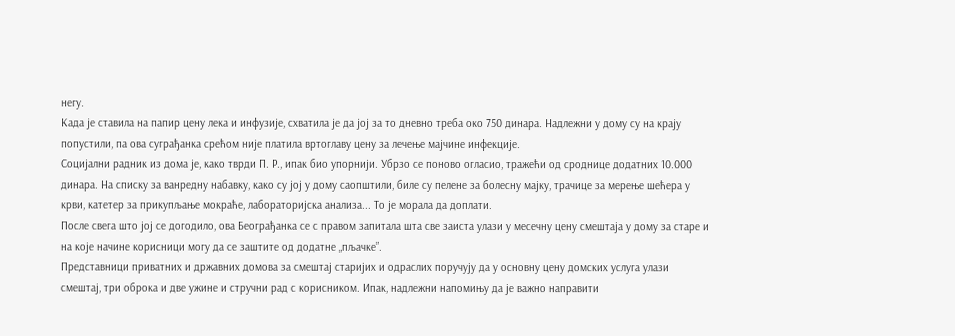негу.
Када је ставила на папир цену лека и инфузије, схватила је да јој за то дневно треба око 750 динара. Надлежни у дому су на крају попустили, па ова суграђанка срећом није платила вртоглаву цену за лечење мајчине инфекције.
Социјални радник из дома је, како тврди П. Р., ипак био упорнији. Убрзо се поново огласио, тражећи од сроднице додатних 10.000 динара. На списку за ванредну набавку, како су јој у дому саопштили, биле су пелене за болесну мајку, трачице за мерење шећера у крви, катетер за прикупљање мокраће, лабораторијска анализа... То је морала да доплати.
После свега што јој се догодило, ова Београђанка се с правом запитала шта све заиста улази у месечну цену смештаја у дому за старе и на које начине корисници могу да се заштите од додатне „пљачке”.
Представници приватних и државних домова за смештај старијих и одраслих поручују да у основну цену домских услуга улази смештај, три оброка и две ужине и стручни рад с корисником. Ипак, надлежни напомињу да је важно направити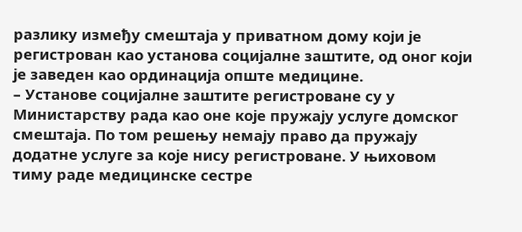разлику између смештаја у приватном дому који је регистрован као установа социјалне заштите, од оног који је заведен као ординација опште медицине.
– Установе социјалне заштите регистроване су у Министарству рада као оне које пружају услуге домског смештаја. По том решењу немају право да пружају додатне услуге за које нису регистроване. У њиховом тиму раде медицинске сестре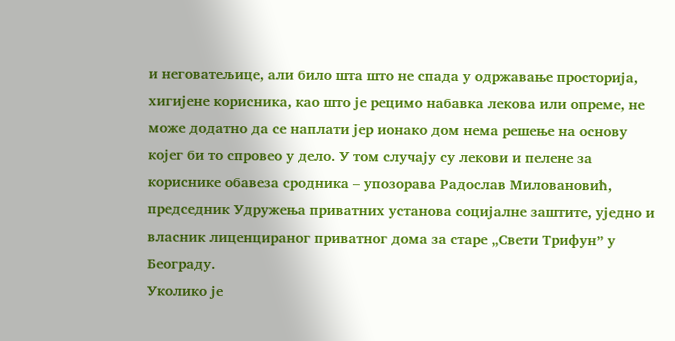и неговатељице, али било шта што не спада у одржавање просторија, хигијене корисника, као што је рецимо набавка лекова или опреме, не може додатно да се наплати јер ионако дом нема решење на основу којег би то спровео у дело. У том случају су лекови и пелене за кориснике обавеза сродника – упозорава Радослав Миловановић, председник Удружења приватних установа социјалне заштите, уједно и власник лиценцираног приватног дома за старе „Свети Трифун” у Београду.
Уколико је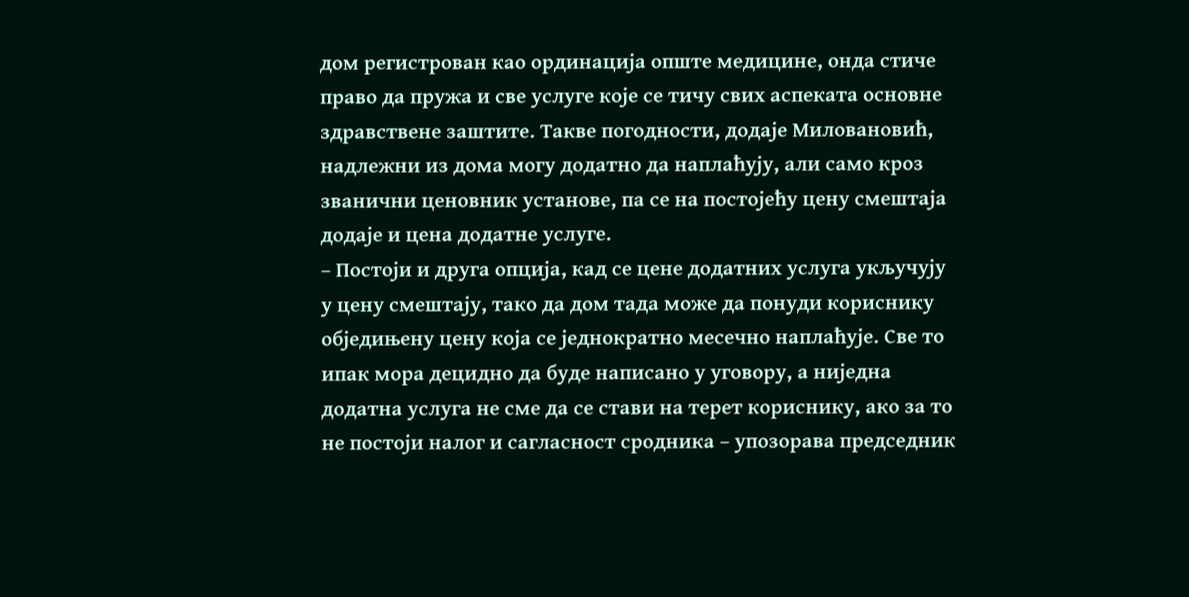дом регистрован као ординација опште медицине, онда стиче право да пружа и све услуге које се тичу свих аспеката основне здравствене заштите. Такве погодности, додаје Миловановић, надлежни из дома могу додатно да наплаћују, али само кроз званични ценовник установе, па се на постојећу цену смештаја додаје и цена додатне услуге.
– Постоји и друга опција, кад се цене додатних услуга укључују у цену смештају, тако да дом тада може да понуди кориснику обједињену цену која се једнократно месечно наплаћује. Све то ипак мора децидно да буде написано у уговору, а ниједна додатна услуга не сме да се стави на терет кориснику, ако за то не постоји налог и сагласност сродника – упозорава председник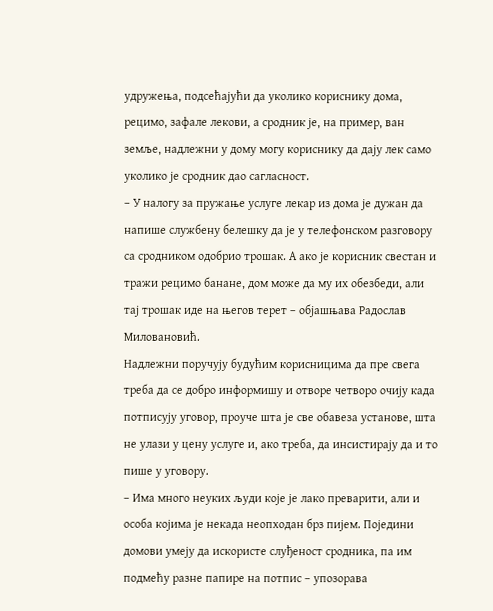удружења, подсећајући да уколико кориснику дома, рецимо, зафале лекови, а сродник је, на пример, ван земље, надлежни у дому могу кориснику да дају лек само уколико је сродник дао сагласност.
– У налогу за пружање услуге лекар из дома је дужан да напише службену белешку да је у телефонском разговору са сродником одобрио трошак. А ако је корисник свестан и тражи рецимо банане, дом може да му их обезбеди, али тај трошак иде на његов терет – објашњава Радослав Миловановић.
Надлежни поручују будућим корисницима да пре свега треба да се добро информишу и отворе четворо очију када потписују уговор, проуче шта је све обавеза установе, шта не улази у цену услуге и, ако треба, да инсистирају да и то пише у уговору.
– Има много неуких људи које је лако преварити, али и особа којима је некада неопходан брз пијем. Поједини домови умеју да искористе слуђеност сродника, па им подмећу разне папире на потпис – упозорава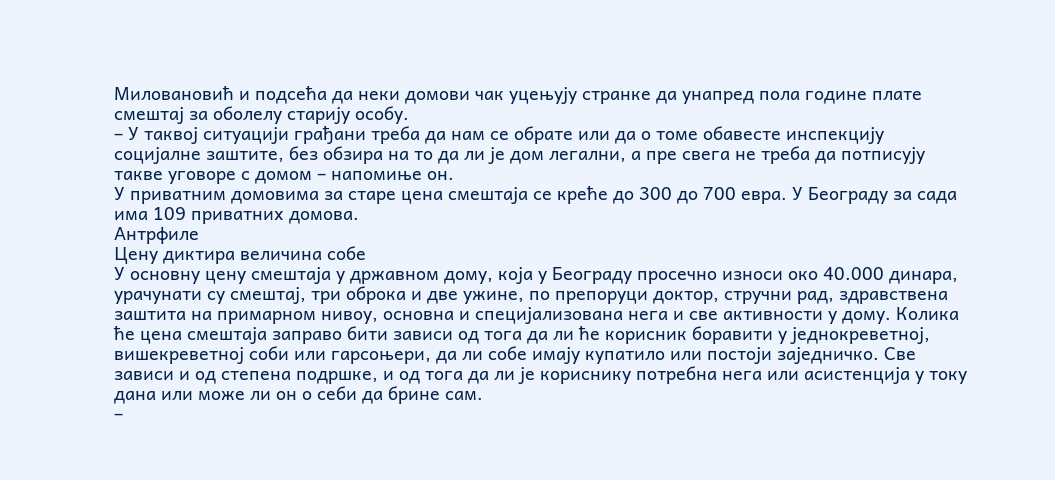Миловановић и подсећа да неки домови чак уцењују странке да унапред пола године плате смештај за оболелу старију особу.
– У таквој ситуацији грађани треба да нам се обрате или да о томе обавесте инспекцију социјалне заштите, без обзира на то да ли је дом легални, а пре свега не треба да потписују такве уговоре с домом – напомиње он.
У приватним домовима за старе цена смештаја се креће до 300 до 700 евра. У Београду за сада има 109 приватних домова.
Антрфиле
Цену диктира величина собе
У основну цену смештаја у државном дому, која у Београду просечно износи око 40.000 динара, урачунати су смештај, три оброка и две ужине, по препоруци доктор, стручни рад, здравствена заштита на примарном нивоу, основна и специјализована нега и све активности у дому. Колика ће цена смештаја заправо бити зависи од тога да ли ће корисник боравити у једнокреветној, вишекреветној соби или гарсоњери, да ли собе имају купатило или постоји заједничко. Све зависи и од степена подршке, и од тога да ли је кориснику потребна нега или асистенција у току дана или може ли он о себи да брине сам.
–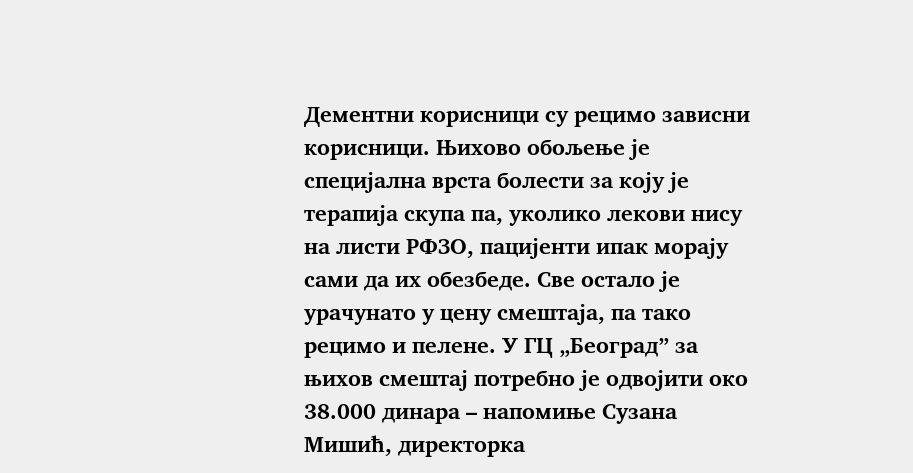Дементни корисници су рецимо зависни корисници. Њихово обољење је специјална врста болести за коју је терапија скупа па, уколико лекови нису на листи РФЗО, пацијенти ипак морају сами да их обезбеде. Све остало је урачунато у цену смештаја, па тако рецимо и пелене. У ГЦ „Београд” за њихов смештај потребно је одвојити око 38.000 динара – напомиње Сузана Мишић, директорка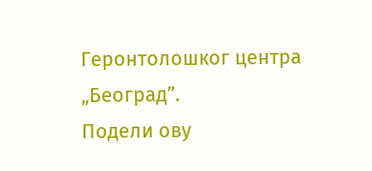Геронтолошког центра „Београд”.
Подели ову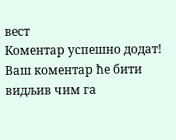вест
Комeнтар успeшно додат!
Ваш комeнтар ћe бити видљив чим га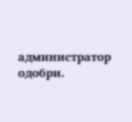администратор одобри.